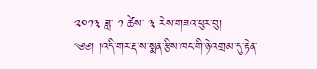༢༠༡༣ ཟླ་ ༡ ཚེས་ ༣ རེས་གཟའ་ཕུར་བུ།
༄༅། །འདི་གར་རྡ་ས་སྨན་རྩིས་ཁང་གི་ཉེ་འགྲམ་དུ་རྟེན་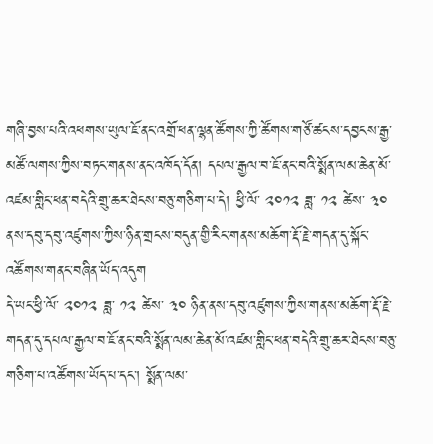གཞི་བྱས་པའི་འཕགས་ཡུལ་ཇོ་ནང་འགྲོ་ཕན་ལྷན་ཚོགས་ཀྱི་ཚོགས་གཙོ་ཚངས་དབྱངས་རྒྱ་མཚོ་ལགས་ཀྱིས་བཏང་གནས་ནང་འཁོད་དོན། དཔལ་རྒྱལ་བ་ཇོ་ནང་བའི་སྨོན་ལམ་ཆེན་མོ་འཛམ་གླིང་ཕན་བདེའི་གྲུ་ཆར་ཐེངས་བཅུ་གཅིག་པ་དེ། ཕྱི་ལོ་ ༢༠༡༢ ཟླ་ ༡༢ ཚེས་ ༣༠ ནས་དབུ་དབུ་འཛུགས་ཀྱིས་ཉིན་གྲངས་བདུན་གྱི་རིང་གནས་མཆོག་རྡོ་རྗེ་གདན་དུ་སྐོང་འཚོགས་གནང་བཞིན་ཡོད་འདུག
དེ་ཡང་ཕྱི་ལོ་ ༢༠༡༢ ཟླ་ ༡༢ ཚེས་ ༣༠ ཉིན་ནས་དབུ་འཛུགས་ཀྱིས་གནས་མཆོག་རྡོ་རྗེ་གདན་དུ་དཔལ་རྒྱལ་བ་ཇོ་ནང་བའི་སྨོན་ལམ་ཆེན་མོ་འཛམ་གླིང་ཕན་བདེའི་གྲུ་ཆར་ཐེངས་བཅུ་གཅིག་པ་འཚོགས་ཡོད་པ་དང་། སྨོན་ལམ་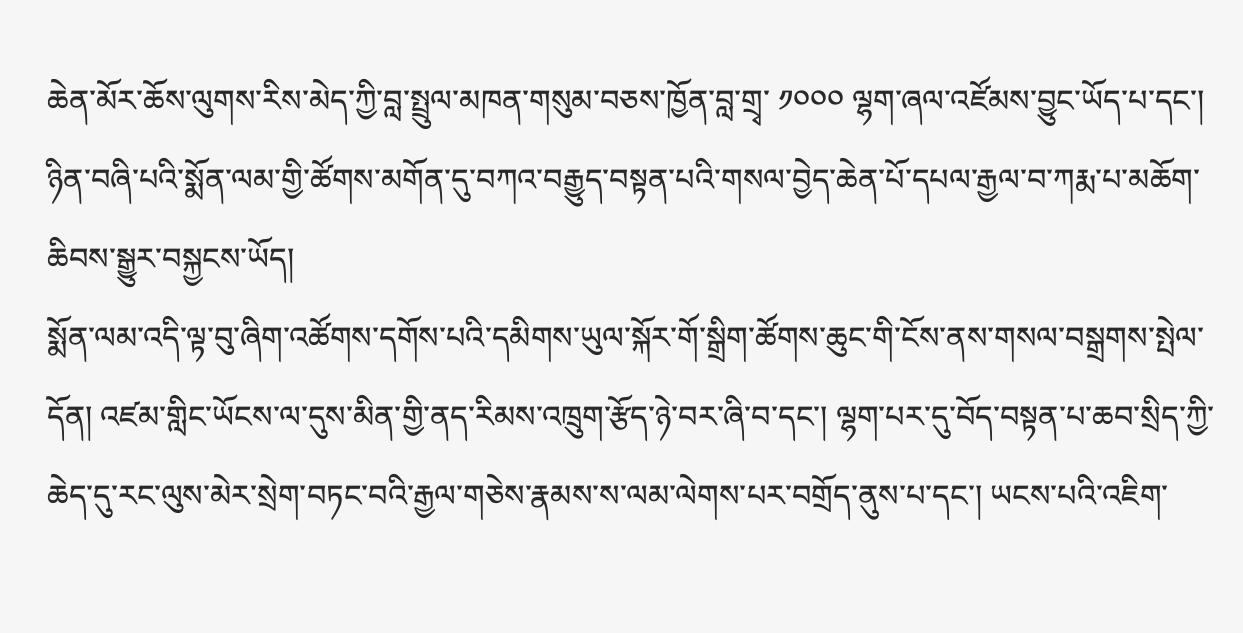ཆེན་མོར་ཆོས་ལུགས་རིས་མེད་ཀྱི་བླ་སྤྲུལ་མཁན་གསུམ་བཅས་ཁྱོན་བླ་གྲྭ་ ༡༠༠༠ ལྷག་ཞལ་འཛོམས་བྱུང་ཡོད་པ་དང་། ཉིན་བཞི་པའི་སྨོན་ལམ་གྱི་ཚོགས་མགོན་དུ་བཀའ་བརྒྱུད་བསྟན་པའི་གསལ་བྱེད་ཆེན་པོ་དཔལ་རྒྱལ་བ་ཀརྨ་པ་མཆོག་ཆིབས་སྒྱུར་བསྐྱངས་ཡོད།
སྨོན་ལམ་འདི་ལྟ་བུ་ཞིག་འཚོགས་དགོས་པའི་དམིགས་ཡུལ་སྐོར་གོ་སྒྲིག་ཚོགས་ཆུང་གི་ངོས་ནས་གསལ་བསྒྲགས་སྤེལ་དོན། འཛམ་གླིང་ཡོངས་ལ་དུས་མིན་གྱི་ནད་རིམས་འཁྲུག་རྩོད་ཉེ་བར་ཞི་བ་དང་། ལྷག་པར་དུ་བོད་བསྟན་པ་ཆབ་སྲིད་ཀྱི་ཆེད་དུ་རང་ལུས་མེར་སྲེག་བཏང་བའི་རྒྱལ་གཅེས་རྣམས་ས་ལམ་ལེགས་པར་བགྲོད་ནུས་པ་དང་། ཡངས་པའི་འཇིག་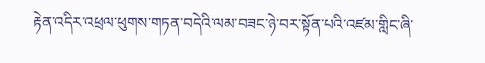རྟེན་འདིར་འཕྲལ་ཕུགས་གཏན་བདེའི་ལམ་བཟང་ཉེ་བར་སྟོན་པའི་འཛམ་གླིང་ཞི་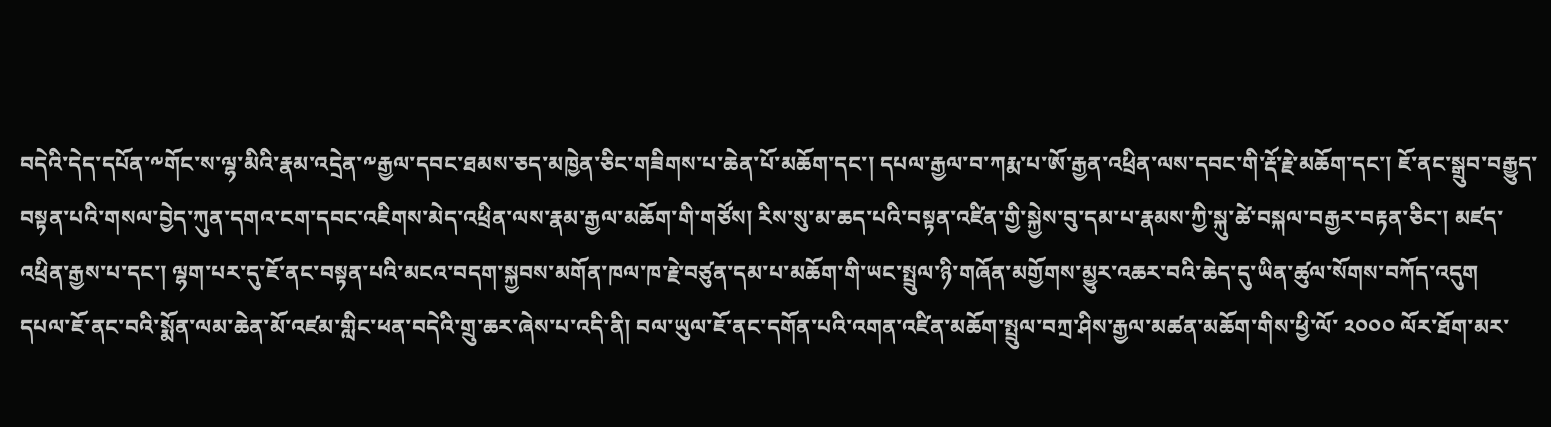བདེའི་དེད་དཔོན་༸གོང་ས་ལྷ་མིའི་རྣམ་འདྲེན་༸རྒྱལ་དབང་ཐམས་ཅད་མཁྱེན་ཅིང་གཟིགས་པ་ཆེན་པོ་མཆོག་དང་། དཔལ་རྒྱལ་བ་ཀརྨ་པ་ཨོ་རྒྱན་འཕྲིན་ལས་དབང་གི་རྡོ་རྗེ་མཆོག་དང་། ཇོ་ནང་སྒྲུབ་བརྒྱུད་བསྟན་པའི་གསལ་བྱེད་ཀུན་དགའ་ངག་དབང་འཇིགས་མེད་འཕྲིན་ལས་རྣམ་རྒྱལ་མཆོག་གི་གཙོས། རིས་སུ་མ་ཆད་པའི་བསྟན་འཛིན་གྱི་སྐྱེས་བུ་དམ་པ་རྣམས་ཀྱི་སྐུ་ཚེ་བསྐལ་བརྒྱར་བརྟན་ཅིང་། མཛད་འཕྲིན་རྒྱས་པ་དང་། ལྷག་པར་དུ་ཇོ་ནང་བསྟན་པའི་མངའ་བདག་སྐྱབས་མགོན་ཁལ་ཁ་རྗེ་བཙུན་དམ་པ་མཆོག་གི་ཡང་སྤྲུལ་ཉི་གཞོན་མགྱོགས་མྱུར་འཆར་བའི་ཆེད་དུ་ཡིན་ཚུལ་སོགས་བཀོད་འདུག
དཔལ་ཇོ་ནང་བའི་སྨོན་ལམ་ཆེན་མོ་འཛམ་གླིང་ཕན་བདེའི་གྲུ་ཆར་ཞེས་པ་འདི་ནི། བལ་ཡུལ་ཇོ་ནང་དགོན་པའི་འགན་འཛིན་མཆོག་སྤྲུལ་བཀྲ་ཤིས་རྒྱལ་མཚན་མཆོག་གིས་ཕྱི་ལོ་ ༢༠༠༠ ལོར་ཐོག་མར་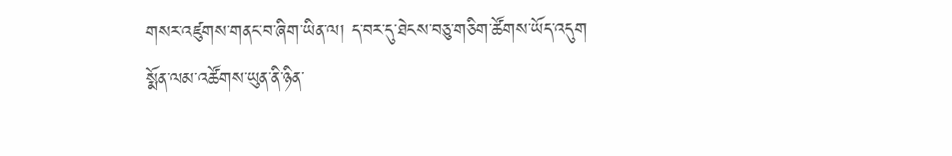གསར་འཛུགས་གནང་བ་ཞིག་ཡིན་ལ། ད་བར་དུ་ཐེངས་བཅུ་གཅིག་ཚོགས་ཡོད་འདུག
སྨོན་ལམ་འཚོགས་ཡུན་ནི་ཉིན་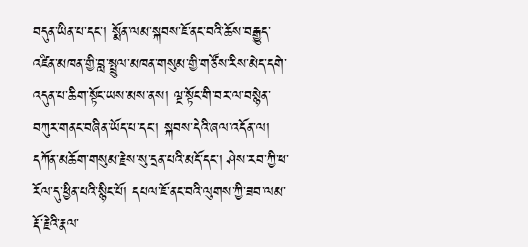བདུན་ཡིན་པ་དང་། སྨོན་ལམ་སྐབས་ཇོ་ནང་བའི་ཆོས་བརྒྱུད་འཛིན་མཁན་གྱི་བླ་སྤྲུལ་མཁན་གསུམ་གྱི་གཙོས་རིས་མེད་དགེ་འདུན་པ་ཆིག་སྟོང་ཡས་མས་ནས། ལྔ་སྟོང་གི་བར་ལ་བསྙེན་བཀུར་གནང་བཞིན་ཡོད་པ་དང་། སྐབས་དེའི་ཞལ་འདོན་ལ། དཀོན་མཆོག་གསུམ་རྗེས་སུ་དྲན་པའི་མདོ་དང་། ཤེས་རབ་ཀྱི་ཕ་རོལ་དུ་ཕྱིན་པའི་སྙིང་པོ། དཔལ་ཇོ་ནང་བའི་ལུགས་ཀྱི་ཟབ་ལམ་རྡོ་རྗེའི་རྣལ་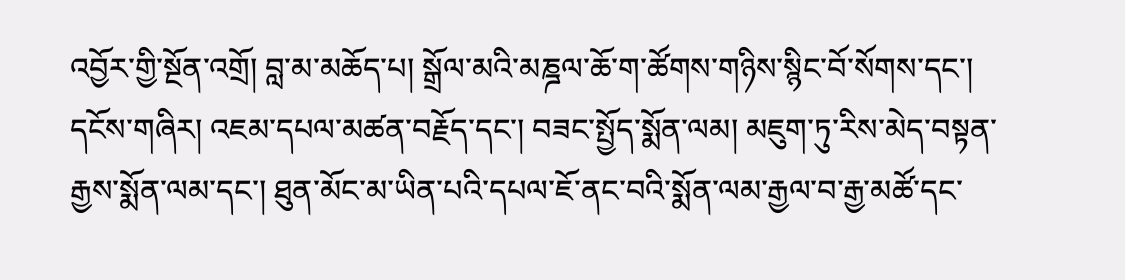འབྱོར་གྱི་སྔོན་འགྲོ། བླ་མ་མཆོད་པ། སྒྲོལ་མའི་མཎྜལ་ཆོ་ག་ཚོགས་གཉིས་སྙིང་བོ་སོགས་དང་། དངོས་གཞིར། འཇམ་དཔལ་མཚན་བརྗོད་དང་། བཟང་སྤྱོད་སྨོན་ལམ། མཇུག་ཏུ་རིས་མེད་བསྟན་རྒྱས་སྨོན་ལམ་དང་། ཐུན་མོང་མ་ཡིན་པའི་དཔལ་ཇོ་ནང་བའི་སྨོན་ལམ་རྒྱལ་བ་རྒྱ་མཚོ་དང་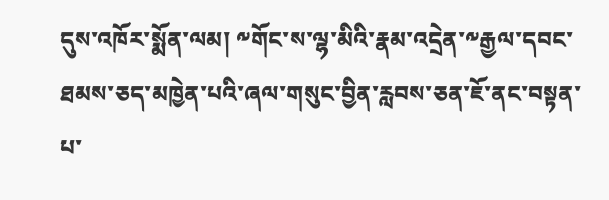དུས་འཁོར་སྨོན་ལམ། ༸གོང་ས་ལྷ་མིའི་རྣམ་འདྲེན་༸རྒྱལ་དབང་ཐམས་ཅད་མཁྱེན་པའི་ཞལ་གསུང་བྱིན་རླབས་ཅན་ཇོ་ནང་བསྟན་པ་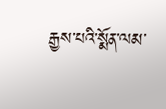རྒྱས་པའི་སྨོན་ལམ་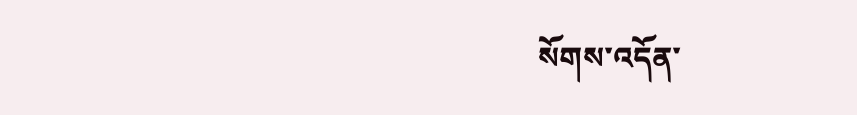སོགས་འདོན་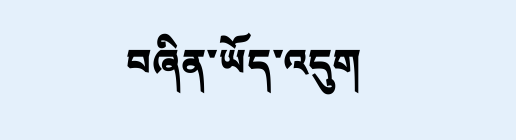བཞིན་ཡོད་འདུག